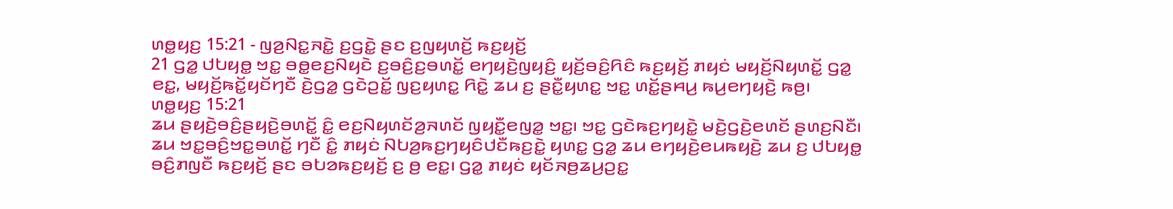ꤛꤥ꤭ꤟꤢ꤬ 15:21 - ꤜꤤ꤬ꤡꤢ꤭ꤏꤢꤧ꤭ ꤢ꤬ꤞꤢꤧ꤭ ꤔꤢ ꤢ꤬ꤜꤟꤛꤢꤩ꤬ ꤒꤢ꤬ꤟꤢꤩ꤬
21 ꤞꤤ꤭ ꤓꤝꤟꤥ꤭ ꤠꤢ꤭ ꤋꤥ꤭ꤕꤢ꤬ꤡꤟꤢꤧ ꤢ꤬ꤋꤢꤨ꤬ꤢ꤬ꤋꤛꤢꤩ꤭ ꤕꤚꤟꤢꤧ꤬ꤜꤟꤢꤨ꤬ ꤟꤢꤩ꤬ꤋꤢꤨ꤬ꤖꤢꤨ ꤒꤢ꤬ꤟꤢꤩ꤬ ꤊꤟꤢꤦ ꤗꤟꤢꤩ꤬ꤡꤟꤛꤢꤩ꤭ ꤞꤤ꤭ ꤕꤢ꤭, ꤗꤟꤢꤩ꤬ꤒꤢꤩ꤭ꤟꤢꤩꤚꤢꤪ ꤢꤧ꤬ꤞꤤ꤭ ꤞꤢꤧꤑꤢꤩ꤭ ꤜꤢ꤬ꤟꤛꤢ꤭ ꤖꤢꤧ꤭ ꤘꤣ ꤢ꤬ ꤔꤢꤪ꤭ꤟꤛꤢ꤭ ꤠꤢ꤭ ꤛꤢꤩ꤭ꤔꤌꤣ꤬ ꤒꤣ꤬ꤕꤚꤟꤢꤧ꤬ ꤒꤥ꤬꤯
ꤛꤥ꤭ꤟꤢ꤬ 15:21
ꤘꤣ ꤔꤟꤢꤧ꤬ꤋꤢꤨ꤬ꤔꤟꤢꤧ꤬ꤋꤛꤢꤩ꤭ ꤢꤨ꤭ ꤕꤢ꤬ꤡꤟꤛꤢꤩꤤ꤬ꤏꤛꤢꤩ ꤜꤟꤢꤪ꤭ꤕꤜꤤ꤭ ꤠꤢ꤭꤯ ꤠꤢ꤭ ꤞꤢꤧꤒꤢ꤬ꤚꤟꤢꤧ꤭ ꤗꤢꤧ꤬ꤞꤢꤧ꤬ꤕꤛꤢꤩ ꤔꤛꤢ꤬ꤡꤢꤪ꤯
ꤘꤣ ꤠꤢ꤭ꤋꤢꤨ꤬ꤠꤢ꤭ꤋꤛꤢꤩ꤭ ꤚꤢꤪ ꤢꤨ꤭ ꤊꤟꤢꤦ ꤡꤝꤤ꤬ꤒꤢ꤬ꤚꤟꤢꤨꤓꤢꤪꤒꤢ꤬ꤢꤧ꤭ ꤟꤛꤢ꤭ ꤞꤤ꤭ ꤘꤣ ꤕꤚꤟꤢꤧ꤬ꤕꤣꤒꤟꤢꤧ꤬ ꤘꤣ ꤢ꤬ ꤓꤝꤟꤥ꤭ ꤋꤢꤨ꤬ꤊꤜꤢꤪ ꤒꤢ꤬ꤟꤢꤩ꤬ ꤔꤢ ꤋꤝꤤꤒꤢ꤬ꤟꤢꤩ꤬ ꤢ꤬ ꤥ꤬ ꤕꤢ꤭꤯ ꤞꤤ꤭ ꤊꤟꤢꤦ ꤟꤢꤩꤏꤥ꤬ꤘꤣ꤬ꤑꤢ꤭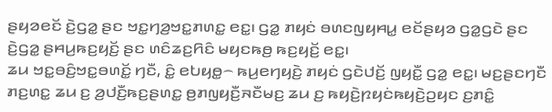ꤔꤟꤤꤕꤢꤩ ꤢꤧ꤬ꤞꤤ꤭ ꤔꤢ ꤠꤢ꤭ꤚꤤ꤬ꤠꤢ꤭ꤊꤛꤢ꤭ ꤕꤢ꤭꤯ ꤞꤤ꤭ ꤊꤟꤢꤦ ꤋꤛꤢꤜꤟꤌꤣ꤭ ꤕꤢꤩꤔꤟꤤ ꤞꤤ꤭ꤞꤢꤧ ꤔꤢ ꤢꤧ꤬ꤞꤤ꤭ ꤔꤌꤣ꤬ꤒꤢ꤬ꤟꤢꤩ꤬ ꤔꤢ ꤛꤢꤨꤘꤢ꤬ꤖꤢꤨ ꤗꤟꤢꤒꤥ꤬ ꤒꤢ꤬ꤟꤢꤩ꤬ ꤕꤢ꤭꤯
ꤘꤣ ꤠꤢ꤭ꤋꤢꤨ꤬ꤠꤢ꤭ꤋꤛꤢꤩ꤭ ꤚꤢꤪ, ꤢꤨ꤭ ꤕꤝꤟꤥ꤭꤮ ꤒꤣ꤬ꤕꤚꤟꤢꤧ꤬ ꤊꤟꤢꤦ ꤞꤢꤧꤓꤢꤩ꤬ ꤜꤟꤢꤪ꤭ ꤞꤤ꤭ ꤕꤢ꤭꤯ ꤗꤢ꤬ꤔꤢꤚꤢꤪ ꤊꤢ꤬ꤛꤢ꤭ ꤘꤣ ꤢ꤬ ꤤ꤬ꤓꤢꤪ꤬ꤒꤢ꤬ꤔꤛꤢ꤭ ꤥ꤬ꤊꤜꤟꤢꤪ꤬ꤏꤢꤪꤗꤢ꤬ ꤘꤣ ꤢ꤬ ꤒꤟꤢꤧ꤬ꤐꤟꤢꤦꤒꤟꤢꤧ꤬ꤑꤟꤢ ꤢ꤬ꤊꤢꤨ꤭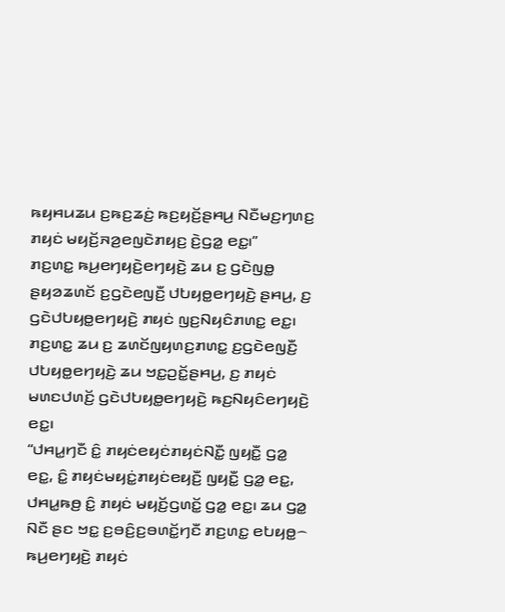ꤒꤟꤌꤣꤘꤣ ꤢ꤬ꤒꤢ꤬ꤘꤢꤦ꤬ ꤒꤢ꤬ꤟꤢꤩ꤬ꤔꤌꤣ꤬ ꤡꤢꤪꤗꤢ꤬ꤚꤛꤢ꤬ ꤊꤟꤢꤦ ꤗꤟꤢꤩ꤬ꤏꤤ꤬ꤕꤜꤢꤧꤊꤟꤢ꤬ ꤢꤧ꤬ꤞꤤ꤭ ꤕꤢ꤭꤯”
ꤊꤢ꤬ꤛꤢ꤭ ꤒꤣ꤬ꤕꤚꤟꤢꤧ꤬ꤕꤚꤟꤢꤧ꤬ ꤘꤣ ꤢ꤬ ꤞꤢꤧꤜꤥ꤭ ꤔꤟꤤꤘꤛꤢꤩ ꤢ꤬ꤞꤢꤧꤕꤜꤢꤪ꤬ ꤓꤝꤟꤥ꤭ꤕꤚꤟꤢꤧ꤬ ꤔꤌꤣ꤬, ꤢ꤬ ꤞꤢꤧꤓꤝꤟꤥ꤭ꤕꤚꤟꤢꤧ꤬ ꤊꤟꤢꤦ ꤜꤢ꤬ꤡꤟꤢꤨꤊꤛꤢ꤭ ꤕꤢ꤭꤯ ꤊꤢ꤬ꤛꤢ꤭ ꤘꤣ ꤢ꤬ ꤘꤛꤢꤩꤜꤟꤛꤢ꤬ꤊꤛꤢ꤭ ꤢ꤬ꤞꤢꤧꤕꤜꤢꤪ꤬ ꤓꤝꤟꤥ꤭ꤕꤚꤟꤢꤧ꤬ ꤘꤣ ꤠꤢ꤭ꤑꤢꤩ꤭ꤔꤌꤣ꤬, ꤢ꤬ ꤊꤟꤢꤦ ꤗꤛꤢꤓꤛꤢꤩ꤬ ꤞꤢꤧꤓꤝꤟꤥ꤭ꤕꤚꤟꤢꤧ꤬ ꤒꤢ꤬ꤡꤟꤢꤨꤕꤚꤟꤢꤧ꤬ ꤕꤢ꤭꤯
“ꤓꤌꤣ꤭ꤚꤢꤪ ꤢꤨ꤭ ꤊꤟꤢꤦꤕꤟꤢꤦꤊꤟꤢꤦꤡꤢꤪ꤭ ꤜꤟꤢꤪ꤭ ꤞꤤ꤭ ꤕꤢ꤭, ꤢꤨ꤭ ꤊꤟꤢꤦꤗꤟꤢꤦ꤭ꤊꤟꤢꤦꤕꤟꤢꤪ꤬ ꤜꤟꤢꤪ꤭ ꤞꤤ꤭ ꤕꤢ꤭, ꤓꤌꤣ꤭ꤒꤥ꤬ ꤢꤨ꤭ ꤊꤟꤢꤦ ꤗꤟꤢꤩ꤬ꤞꤛꤢꤩ꤭ ꤞꤤ꤭ ꤕꤢ꤭꤯ ꤘꤣ ꤞꤤ꤭ ꤡꤢꤪ ꤔꤢ ꤠꤢ꤭ ꤢ꤬ꤋꤢꤨ꤬ꤢ꤬ꤋꤛꤢꤩ꤭ꤚꤢꤪ ꤊꤢ꤬ꤛꤢ꤭ ꤕꤝꤟꤥ꤭꤮ ꤒꤣ꤬ꤕꤚꤟꤢꤧ꤬ ꤊꤟꤢꤦ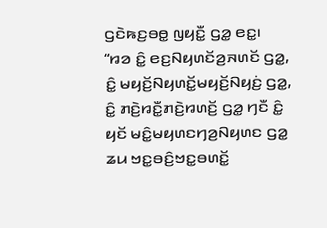ꤞꤢꤧꤒꤢ꤬ꤋꤥ꤭ ꤜꤟꤢꤪ꤭ ꤞꤤ꤭ ꤕꤢ꤭꤯
“ꤙꤤ ꤢꤨ꤭ ꤕꤢ꤬ꤡꤟꤛꤢꤩꤤ꤬ꤏꤛꤢꤩ ꤞꤤ꤭, ꤢꤨ꤭ ꤗꤟꤢꤩ꤬ꤡꤟꤛꤢꤩ꤭ꤗꤟꤢꤩ꤬ꤡꤟꤢꤦ꤬ ꤞꤤ꤭, ꤢꤨ꤭ ꤊꤢꤧ꤬ꤙꤢꤪ꤭ꤊꤢꤧ꤬ꤙꤛꤢꤩ꤬ ꤞꤤ꤭ ꤚꤢꤪ ꤢꤨ꤭ ꤟꤢꤩ ꤗꤢꤨ꤭ꤗꤟꤛꤢꤚꤤ꤬ꤡꤟꤛꤢ ꤞꤤ꤭ ꤘꤣ ꤠꤢ꤭ꤋꤢꤨ꤬ꤠꤢ꤭ꤋꤛꤢꤩ꤭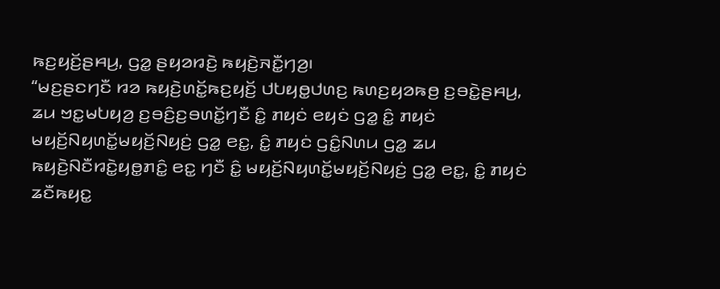ꤒꤢ꤬ꤟꤢꤩ꤬ꤔꤌꤣ꤬, ꤞꤤ꤭ ꤔꤟꤤꤙꤢꤧ꤬ ꤒꤟꤢꤧ꤬ꤏꤢꤪ꤭ꤚꤤ꤬꤯
“ꤗꤢ꤬ꤔꤢꤚꤢꤪ ꤙꤤ ꤒꤟꤢꤧ꤬ꤛꤢꤩ꤭ꤒꤢ꤬ꤟꤢꤩ꤬ ꤓꤝꤟꤥ꤭ꤓꤛꤢ꤬ ꤒꤛꤢ꤬ꤟꤤꤒꤥ꤬ ꤢ꤬ꤋꤢꤧ꤭ꤔꤌꤣ꤬, ꤘꤣ ꤠꤢ꤭ꤗꤝꤟꤤ꤬ ꤢ꤬ꤋꤢꤨ꤬ꤢ꤬ꤋꤛꤢꤩ꤭ꤚꤢꤪ ꤢꤨ꤭ ꤊꤟꤢꤦ ꤕꤟꤢꤦ ꤞꤤ꤭ ꤢꤨ꤭ ꤊꤟꤢꤦ ꤗꤟꤢꤩ꤬ꤡꤟꤛꤢꤩ꤭ꤗꤟꤢꤩ꤬ꤡꤟꤢꤦ꤬ ꤞꤤ꤭ ꤕꤢ꤭, ꤢꤨ꤭ ꤊꤟꤢꤦ ꤞꤢꤨ꤭ꤡꤛꤣ ꤞꤤ꤭ ꤘꤣ ꤒꤟꤢꤧ꤬ꤡꤢꤪꤙꤢꤧ꤭ꤟꤥ꤭ꤊꤢꤨ꤭ ꤕꤢ꤭ ꤚꤢꤪ ꤢꤨ꤭ ꤗꤟꤢꤩ꤬ꤡꤟꤛꤢꤩ꤭ꤗꤟꤢꤩ꤬ꤡꤟꤢꤦ꤬ ꤞꤤ꤭ ꤕꤢ꤭, ꤢꤨ꤭ ꤊꤟꤢꤦ ꤘꤢꤪꤒꤟꤢ꤭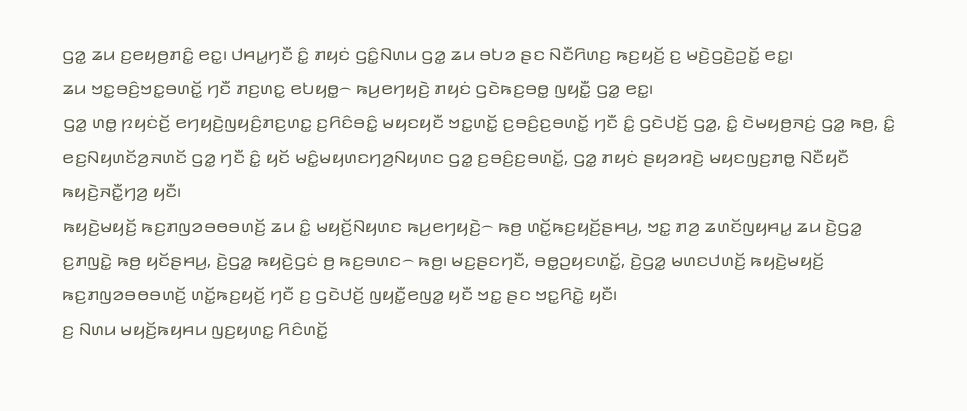ꤞꤤ꤭ ꤘꤣ ꤢ꤬ꤕꤟꤥ꤬ꤊꤢꤨ꤭ ꤕꤢ꤭꤯ ꤓꤌꤣ꤭ꤚꤢꤪ ꤢꤨ꤭ ꤊꤟꤢꤦ ꤞꤢꤨ꤭ꤡꤛꤣ ꤞꤤ꤭ ꤘꤣ ꤋꤝꤤ ꤔꤢ ꤡꤢꤪꤖꤛꤢ꤬ ꤒꤢ꤬ꤟꤢꤩ꤬ ꤢ꤬ ꤗꤢꤧ꤬ꤞꤢꤧ꤬ꤑꤢꤩ꤭ ꤕꤢ꤭꤯
ꤘꤣ ꤠꤢ꤭ꤋꤢꤨ꤬ꤠꤢ꤭ꤋꤛꤢꤩ꤭ ꤚꤢꤪ ꤊꤢ꤬ꤛꤢ꤭ ꤕꤝꤟꤥ꤭꤮ ꤒꤣ꤬ꤕꤚꤟꤢꤧ꤬ ꤊꤟꤢꤦ ꤞꤢꤧꤒꤢ꤬ꤋꤥ꤭ ꤜꤟꤢꤪ꤭ ꤞꤤ꤭ ꤕꤢ꤭꤯
ꤞꤤ꤭ ꤛꤥ꤭ ꤐꤟꤢꤦꤢꤩ꤬ ꤕꤚꤟꤢꤧ꤬ꤜꤟꤢꤨ꤬ꤊꤢ꤬ꤛꤢ꤭ ꤢ꤬ꤖꤢꤨꤋꤢꤨ꤭ ꤗꤟꤢꤟꤢꤪ ꤠꤢ꤭ꤛꤢꤩ꤭ ꤢ꤬ꤋꤢꤨ꤬ꤢ꤬ꤋꤛꤢꤩ꤭ ꤚꤢꤪ ꤢꤨ꤭ ꤞꤢꤧꤓꤢꤩ꤬ ꤞꤤ꤭, ꤢꤨ꤭ ꤢꤧꤗꤟꤥ꤬ꤏꤢꤦ꤬ ꤞꤤ꤭ ꤒꤥ꤬, ꤢꤨ꤭ ꤕꤢ꤬ꤡꤟꤛꤢꤩꤤ꤬ꤏꤛꤢꤩ ꤞꤤ꤭ ꤚꤢꤪ ꤢꤨ꤭ ꤟꤢꤩ ꤗꤢꤨ꤭ꤗꤟꤛꤢꤚꤤ꤬ꤡꤟꤛꤢ ꤞꤤ꤭ ꤢ꤬ꤋꤢꤨ꤬ꤢ꤬ꤋꤛꤢꤩ꤭, ꤞꤤ꤭ ꤊꤟꤢꤦ ꤔꤟꤤꤙꤢꤧ꤬ ꤗꤟꤢꤜꤢ꤬ꤊꤥ꤭ ꤡꤢꤪꤟꤢꤪ ꤒꤟꤢꤧ꤬ꤏꤢꤪ꤭ꤚꤤ꤬ ꤟꤢꤪ꤯
ꤒꤟꤢꤧ꤬ꤗꤟꤢꤩ꤬ ꤒꤢ꤬ꤊꤜꤤꤋꤥꤋꤛꤢꤩ꤬ ꤘꤣ ꤢꤨ꤭ ꤗꤟꤢꤩ꤬ꤡꤟꤛꤢ ꤒꤣ꤬ꤕꤚꤟꤢꤧ꤬꤮ ꤒꤥ꤬ ꤛꤢꤩ꤭ꤒꤢ꤬ꤟꤢꤩ꤬ꤔꤌꤣ꤬, ꤠꤢ꤭ ꤊꤤ꤬ ꤘꤛꤢꤩꤜꤟꤌꤣ꤭ ꤘꤣ ꤢꤧ꤬ꤞꤤ꤭ ꤢ꤬ꤊꤜꤢꤧ꤭ ꤒꤥ꤬ ꤟꤢꤩꤔꤌꤣ꤬, ꤢꤧ꤬ꤞꤤ꤭ ꤒꤟꤢꤧ꤬ꤞꤢꤦ ꤥ꤬ ꤒꤢ꤬ꤋꤛꤢ꤮ ꤒꤥ꤬꤯ ꤗꤢ꤬ꤔꤢꤚꤢꤪ, ꤋꤥ꤭ꤑꤟꤢꤛꤢꤩ꤭, ꤢꤧ꤬ꤞꤤ꤭ ꤗꤛꤢꤓꤛꤢꤩ꤬ ꤒꤟꤢꤧ꤬ꤗꤟꤢꤩ꤬ ꤒꤢ꤬ꤊꤜꤤꤋꤥꤋꤛꤢꤩ꤬ ꤛꤢꤩ꤭ꤒꤢ꤬ꤟꤢꤩ꤬ ꤚꤢꤪ ꤢ꤬ ꤞꤢꤧꤓꤢꤩ꤬ ꤜꤟꤢꤪ꤭ꤕꤜꤤ꤭ ꤟꤢꤪ ꤠꤢ꤭ ꤔꤢ ꤠꤢ꤭ꤖꤢꤧ꤭ ꤟꤢꤪ꤯
ꤢ꤬ ꤡꤛꤣ ꤗꤟꤢꤩ꤬ꤒꤟꤌꤣ ꤜꤢ꤬ꤟꤛꤢ꤭ ꤖꤢꤨꤛꤢꤩ꤭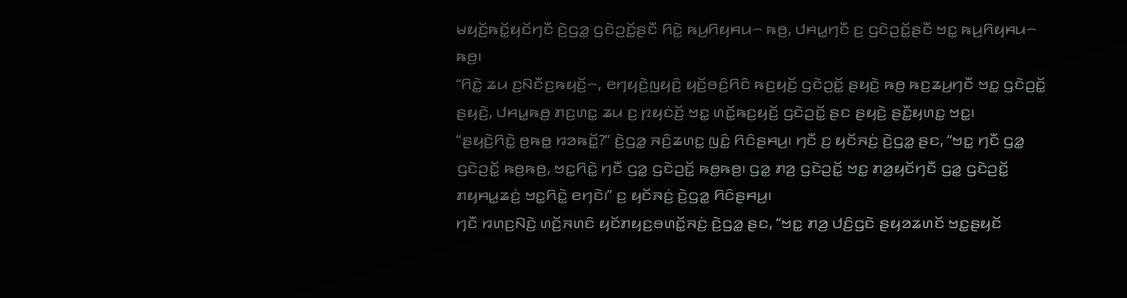ꤗꤟꤢꤩ꤬ꤒꤢꤩ꤭ꤟꤢꤩꤚꤢꤪ ꤢꤧ꤬ꤞꤤ꤭ ꤞꤢꤧꤑꤢꤩ꤭ꤔꤢꤪ ꤖꤢꤧ꤭ ꤒꤣ꤬ꤖꤟꤌꤣ꤮ ꤒꤥ꤬, ꤓꤌꤣ꤭ꤚꤢꤪ ꤢ꤬ ꤞꤢꤧꤑꤢꤩ꤭ꤔꤢꤪ ꤠꤢ꤭ ꤒꤣ꤬ꤖꤟꤌꤣ꤮ ꤒꤥ꤬꤯
“ꤖꤢꤧ꤭ ꤘꤣ ꤢ꤬ꤡꤢꤪꤢ꤬ꤒꤟꤢꤩ꤬꤮, ꤕꤚꤟꤢꤧ꤬ꤜꤟꤢꤨ꤬ ꤟꤢꤩ꤬ꤋꤢꤨ꤬ꤖꤢꤨ ꤒꤢ꤬ꤟꤢꤩ꤬ ꤞꤢꤧꤑꤢꤩ꤭ ꤔꤟꤢꤧ꤬ ꤒꤥ꤬ ꤒꤢ꤬ꤘꤣ꤬ꤚꤢꤪ ꤠꤢ꤭ ꤞꤢꤧꤑꤢꤩ꤭ ꤔꤟꤢꤧ꤬, ꤓꤌꤣ꤭ꤒꤥ꤬ ꤊꤢ꤬ꤛꤢ꤭ ꤘꤣ ꤢ꤬ ꤐꤟꤢꤦꤢꤩ꤬ ꤠꤢ꤭ ꤛꤢꤩ꤭ꤒꤢ꤬ꤟꤢꤩ꤬ ꤞꤢꤧꤑꤢꤩ꤭ ꤔꤢ ꤔꤟꤢꤧ꤬ ꤔꤢꤪ꤭ꤟꤛꤢ꤭ ꤠꤢ꤭꤯
“ꤔꤟꤢꤧ꤬ꤖꤢꤧ꤭ ꤥ꤬ꤒꤥ꤭ ꤙꤤꤒꤢꤩ꤭?” ꤢꤧ꤬ꤞꤤ꤭ ꤏꤢꤨ꤬ꤘꤛꤢ꤭ ꤜꤢꤨ꤭ ꤖꤢꤨꤔꤌꤣ꤬꤯ ꤚꤢꤪ ꤢ꤬ ꤟꤢꤩꤏꤢꤦ꤬ ꤢꤧ꤬ꤞꤤ꤭ ꤔꤢ, “ꤠꤢ꤭ ꤚꤢꤪ ꤞꤤ꤭ ꤞꤢꤧꤑꤢꤩ꤭ ꤒꤥ꤬ꤒꤥ꤬, ꤠꤢ꤭ꤖꤢꤧ꤭ ꤚꤢꤪ ꤞꤤ꤭ ꤞꤢꤧꤑꤢꤩ꤭ ꤒꤥ꤬ꤒꤥ꤬꤯ ꤞꤤ꤭ ꤊꤤ꤬ ꤞꤢꤧꤑꤢꤩ꤭ ꤠꤢ꤭ ꤊꤤ꤬ꤟꤢꤩꤚꤢꤪ ꤞꤤ꤭ ꤞꤢꤧꤑꤢꤩ꤭ ꤊꤟꤌꤣ꤭ꤘꤢꤦ꤬ ꤠꤢ꤭ꤖꤢꤧ꤭ ꤕꤚꤢꤧ꤯” ꤢ꤬ ꤟꤢꤩꤏꤢꤦ꤬ ꤢꤧ꤬ꤞꤤ꤭ ꤖꤢꤨꤔꤌꤣ꤬꤯
ꤚꤢꤪ ꤙꤛꤢ꤬ꤡꤢꤧ꤬ ꤛꤢꤩ꤬ꤏꤛꤢꤨ ꤟꤢꤩꤊꤟꤢ꤬ꤋꤛꤢꤩ꤭ꤏꤢꤦ꤬ ꤢꤧ꤬ꤞꤤ꤭ ꤔꤢ, “ꤠꤢ꤭ ꤊꤤ꤬ ꤓꤢꤨ꤬ꤞꤢꤧ ꤔꤟꤤꤘꤛꤢꤩ ꤠꤢ꤭ꤔꤟꤢꤩ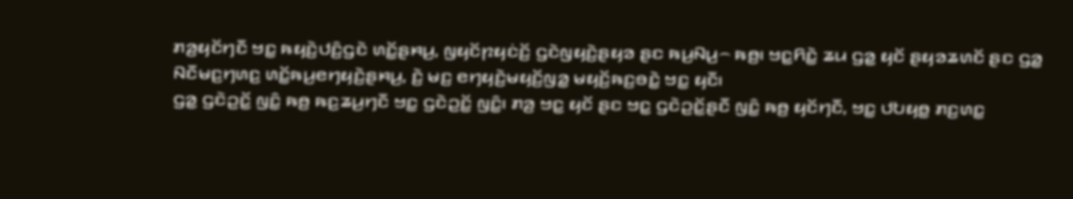ꤊꤤ꤬ꤟꤢꤩꤚꤢꤪ ꤠꤢ꤭ ꤒꤟꤢꤧ꤬ꤓꤢꤨ꤬ꤞꤢꤧ ꤛꤢꤩ꤭ꤔꤌꤣ꤬, ꤜꤟꤢꤩꤐꤟꤢꤦꤢꤩ꤬ ꤞꤢꤧꤜꤟꤢꤧ꤬ꤔꤟꤤ ꤔꤢ ꤒꤣ꤬ꤡꤣ꤬꤮ ꤒꤥ꤬꤯ ꤠꤢ꤭ꤖꤢꤧ꤭ ꤘꤣ ꤞꤤ꤭ ꤟꤢꤩ ꤔꤟꤤꤘꤛꤢꤩ ꤔꤢ ꤞꤤ꤭ ꤡꤢꤪꤗꤢ꤬ꤚꤛꤢ꤬ ꤛꤢꤩ꤭ꤒꤣ꤬ꤕꤚꤟꤢꤧ꤬ꤔꤌꤣ꤬, ꤢꤧ꤬ ꤗꤢ꤬ ꤕꤚꤟꤢꤧ꤬ꤗꤟꤢꤩ꤬ꤜꤤ꤭ ꤗꤟꤢꤩ꤬ꤒꤢ꤬ꤋꤢꤧ꤭ ꤠꤢ꤭ ꤟꤢꤪ꤯
ꤞꤤ꤭ ꤞꤢꤧꤑꤢꤩ꤭ ꤜꤢꤨ꤭ ꤒꤥ꤬ ꤒꤢ꤬ꤘꤣ꤬ꤚꤢꤪ ꤠꤢ꤭ ꤞꤢꤧꤑꤢꤩ꤭ ꤜꤢꤨ꤭꤯ ꤊꤤ꤬ ꤠꤢ꤭ ꤟꤢꤩ ꤔꤢ ꤠꤢ꤭ ꤞꤢꤧꤑꤢꤩ꤭ꤔꤢꤪ ꤜꤢꤨ꤭ ꤒꤥ꤬ ꤟꤢꤩꤚꤢꤪ, ꤠꤢ꤭ ꤓꤝꤟꤥ꤭ ꤊꤢ꤬ꤛꤢ꤭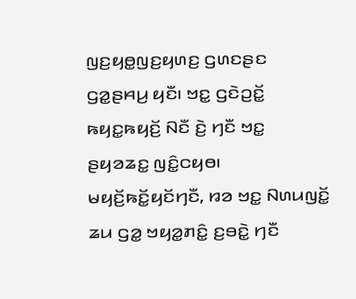ꤜꤢ꤬ꤟꤥ꤭ꤜꤢ꤬ꤟꤛꤢ꤬ ꤞꤛꤢꤔꤢ ꤞꤤ꤭ꤔꤌꤣ꤬ ꤟꤢꤪ꤯ ꤠꤢ꤭ ꤞꤢꤧꤑꤢꤩ꤭ ꤒꤟꤢ꤭ꤒꤟꤢꤩ꤬ ꤡꤢꤪ ꤢꤧ꤬ ꤚꤢꤪ ꤠꤢ꤭ ꤔꤟꤤꤘꤢ꤭ ꤜꤢꤨ꤭ꤍꤟꤥ꤯
ꤗꤟꤢꤩ꤬ꤒꤢꤩ꤭ꤟꤢꤩꤚꤢꤪ, ꤙꤤ ꤠꤢ꤭ ꤡꤛꤣꤜꤢꤩ꤭ ꤘꤣ ꤞꤤ꤭ ꤠꤟꤤ꤭ꤊꤢꤨ꤭ ꤢ꤬ꤋꤢꤧ꤭ ꤚꤢꤪ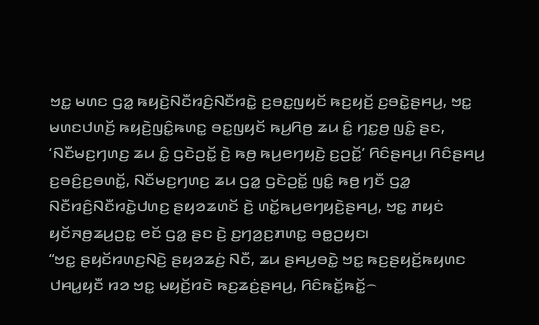ꤠꤢ꤭ ꤗꤛꤢ ꤞꤤ꤭ ꤒꤟꤢꤧ꤬ꤡꤢꤪꤙꤢꤨ꤬ꤡꤢꤪꤙꤢꤧ꤭ ꤢ꤬ꤋꤢ꤭ꤜꤟꤢꤩ ꤒꤢ꤬ꤟꤢꤩ꤬ ꤢ꤬ꤋꤢꤧ꤭ꤔꤌꤣ꤬, ꤠꤢ꤭ ꤗꤛꤢꤓꤛꤢꤩ꤬ ꤒꤟꤢꤧ꤬ꤜꤢꤨ꤭ꤒꤛꤢ꤭ ꤋꤢ꤭ꤜꤟꤢꤩ ꤒꤣ꤬ꤖꤥ꤬ ꤘꤣ ꤢꤨ꤭ ꤚꤢ꤭ꤥ꤬ ꤜꤢꤨ꤭ ꤔꤢ, ‘ꤡꤢꤪꤗꤢ꤬ꤚꤛꤢ꤬ ꤘꤣ ꤢꤨ꤭ ꤞꤢꤧꤑꤢꤩ꤭ ꤢꤧ꤬ ꤒꤥ꤬ ꤒꤣ꤬ꤕꤚꤟꤢꤧ꤬ ꤢ꤬ꤑꤢꤩ꤭’ ꤖꤢꤨꤔꤌꤣ꤬꤯ ꤖꤢꤨꤔꤌꤣ꤬ ꤢ꤬ꤋꤢꤨ꤬ꤢ꤬ꤋꤛꤢꤩ꤭, ꤡꤢꤪꤗꤢ꤬ꤚꤛꤢ꤬ ꤘꤣ ꤞꤤ꤭ ꤞꤢꤧꤑꤢꤩ꤭ ꤜꤢꤨ꤭ ꤒꤥ꤬ ꤚꤢꤪ ꤞꤤ꤭ ꤡꤢꤪꤙꤢꤨ꤬ꤡꤢꤪꤙꤢꤧ꤭ꤓꤛꤢ꤬ ꤔꤟꤤꤘꤛꤢꤩ ꤢꤧ꤬ ꤛꤢꤩ꤭ꤒꤣ꤬ꤕꤚꤟꤢꤧ꤬ꤔꤌꤣ꤬, ꤠꤢ꤭ ꤊꤟꤢꤦ ꤟꤢꤩꤏꤥ꤬ꤘꤣ꤬ꤑꤢ꤭ ꤕꤢꤩ ꤞꤤ꤭ ꤔꤢ ꤢꤧ꤬ ꤢ꤬ꤚꤤ꤬ꤢ꤬ꤊꤛꤢ꤭ ꤋꤥ꤭ꤑꤟꤢ꤯
“ꤠꤢ꤭ ꤔꤟꤢꤩꤙꤛꤢ꤬ꤡꤢꤧ꤬ ꤔꤟꤤꤘꤢꤦ꤬ ꤡꤢꤪ, ꤘꤣ ꤔꤌꤣ꤬ꤋꤢꤧ꤭ ꤠꤢ꤭ ꤒꤢ꤬ꤔꤟꤢꤩ꤬ꤒꤟꤛꤢ ꤓꤌꤣ꤭ꤟꤢꤪ ꤙꤤ ꤠꤢ꤭ ꤗꤟꤢꤩ꤬ꤙꤢꤧ ꤒꤢ꤬ꤘꤢꤦ꤬ꤔꤌꤣ꤬, ꤖꤢꤨꤒꤢꤩ꤭ꤒꤢꤩ꤭꤮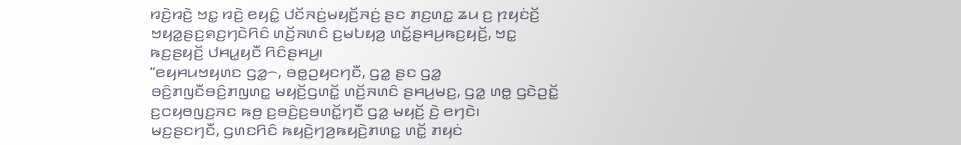ꤙꤢꤧ꤬ꤙꤢꤧ꤬ ꤠꤢ꤭ ꤙꤢꤧ꤬ ꤕꤟꤢꤨ꤭ ꤓꤢꤩꤏꤢꤦ꤬ꤗꤟꤢꤩ꤬ꤏꤢꤦ꤬ ꤔꤢ ꤊꤢ꤬ꤛꤢ꤭ ꤘꤣ ꤢ꤬ ꤐꤟꤢꤦꤢꤩ꤬ ꤠꤟꤤ꤭ꤔꤢ꤬ꤎꤢ꤬ꤚꤢꤧꤖꤢꤨ ꤛꤢꤩ꤬ꤏꤛꤢꤨ ꤢ꤬ꤗꤝꤟꤤ꤬ ꤛꤢꤩ꤭ꤔꤌꤣ꤬ꤒꤢ꤬ꤟꤢꤩ꤬, ꤠꤢ꤭ ꤒꤢ꤬ꤔꤟꤢꤩ꤬ ꤓꤌꤣ꤭ꤟꤢꤪ ꤖꤢꤨꤔꤌꤣ꤬꤯
“ꤕꤟꤌꤣꤠꤟꤛꤢ ꤞꤤ꤭꤮, ꤋꤥ꤭ꤑꤟꤢꤚꤢꤪ, ꤞꤤ꤭ ꤔꤢ ꤞꤤ꤭ ꤋꤢꤨ꤬ꤊꤜꤢꤪꤋꤢꤨ꤬ꤊꤜꤛꤢ꤭ ꤗꤟꤢꤩ꤬ꤞꤛꤢꤩ꤭ ꤛꤢꤩ꤬ꤏꤛꤢꤨ ꤔꤌꤣ꤬ꤗꤢ꤬, ꤞꤤ꤭ ꤛꤥ꤭ ꤞꤢꤧꤑꤢꤩ꤭ ꤢ꤬ꤍꤟꤥꤜꤢ꤬ꤏꤢ ꤒꤥ꤬ ꤢ꤬ꤋꤢꤨ꤬ꤢ꤬ꤋꤛꤢꤩ꤭ꤚꤢꤪ ꤞꤤ꤭ ꤗꤟꤢꤩ꤬ ꤢꤧ꤬ ꤕꤚꤢꤧ꤯
ꤗꤢ꤬ꤔꤢꤚꤢꤪ, ꤞꤛꤢꤖꤢꤨ ꤒꤟꤢꤧ꤬ꤚꤤ꤬ꤒꤟꤢꤧ꤬ꤊꤛꤢ꤭ ꤛꤢꤩ꤭ ꤊꤟꤢꤦ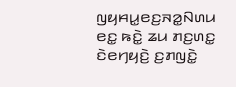ꤜꤟꤌꤣ꤭ꤕꤢ꤬ꤏꤤ꤭ꤡꤛꤣ ꤕꤢ꤭ ꤒꤢꤧ꤭ ꤘꤣ ꤊꤢ꤬ꤛꤢ꤭ ꤢꤧꤕꤚꤟꤢꤧ꤬ ꤢ꤬ꤊꤜꤢꤧ꤭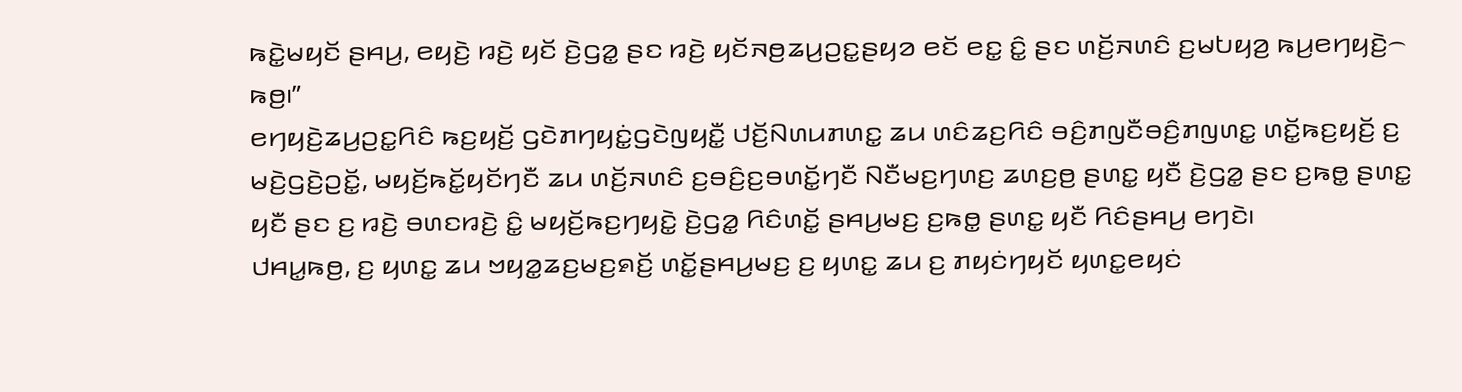ꤒꤢꤧ꤭ꤗꤟꤢꤩ ꤔꤌꤣ꤬, ꤕꤟꤢꤧ꤬ ꤙꤢꤧ꤬ ꤟꤢꤩ ꤢꤧ꤬ꤞꤤ꤭ ꤔꤢ ꤙꤢꤧ꤬ ꤟꤢꤩꤏꤥ꤬ꤘꤣ꤬ꤑꤢ꤭ꤔꤟꤤ ꤕꤢꤩ ꤕꤢ꤭ ꤢꤨ꤭ ꤔꤢ ꤛꤢꤩ꤬ꤏꤛꤢꤨ ꤢ꤬ꤗꤝꤟꤤ꤬ ꤒꤣ꤬ꤕꤚꤟꤢꤧ꤬꤮ ꤒꤥ꤬꤯”
ꤕꤚꤟꤢꤧ꤬ꤘꤣ꤬ꤑꤢ꤭ꤖꤢꤨ ꤒꤢ꤬ꤟꤢꤩ꤬ ꤞꤢꤧꤊꤚꤟꤢꤦ꤭ꤞꤢꤧꤜꤟꤢꤪ꤭ ꤓꤢꤩ꤬ꤡꤛꤣꤊꤛꤢ꤭ ꤘꤣ ꤛꤢꤨꤘꤢ꤬ꤖꤢꤨ ꤋꤢꤨ꤬ꤊꤜꤢꤪꤋꤢꤨ꤬ꤊꤜꤛꤢ꤭ ꤛꤢꤩ꤭ꤒꤢ꤬ꤟꤢꤩ꤬ ꤢ꤬ ꤗꤢꤧ꤬ꤞꤢꤧ꤬ꤑꤢꤩ꤭, ꤗꤟꤢꤩ꤬ꤒꤢꤩ꤭ꤟꤢꤩꤚꤢꤪ ꤘꤣ ꤛꤢꤩ꤬ꤏꤛꤢꤨ ꤢ꤬ꤋꤢꤨ꤬ꤢ꤬ꤋꤛꤢꤩ꤭ꤚꤢꤪ ꤡꤢꤪꤗꤢ꤬ꤚꤛꤢ꤬ ꤘꤛꤢ꤬ꤥ꤬ ꤔꤛꤢ꤭ ꤟꤢꤪ ꤢꤧ꤬ꤞꤤ꤭ ꤔꤢ ꤢ꤬ꤒꤥ꤭ ꤔꤛꤢ꤭ ꤟꤢꤪ ꤔꤢ ꤢ꤬ ꤙꤢꤧ꤬ ꤋꤛꤢꤙꤢꤧ꤬ ꤢꤨ꤭ ꤗꤟꤢꤩ꤬ꤒꤢ꤬ꤚꤟꤢꤧ꤭ ꤢꤧ꤬ꤞꤤ꤭ ꤖꤢꤨꤛꤢꤩ꤭ ꤔꤌꤣ꤬ꤗꤢ꤬ ꤢ꤬ꤒꤥ꤭ ꤔꤛꤢ꤭ ꤟꤢꤪ ꤖꤢꤨꤔꤌꤣ꤬ ꤕꤚꤢꤧ꤯
ꤓꤌꤣ꤭ꤒꤥ꤬, ꤢ꤬ ꤟꤛꤢ꤭ ꤘꤣ ꤠꤟꤤ꤭ꤘꤢ꤬ꤗꤢ꤬ꤎꤢꤩ꤬ ꤛꤢꤩ꤭ꤔꤌꤣ꤬ꤗꤢ꤬ ꤢ꤬ ꤟꤛꤢ꤭ ꤘꤣ ꤢ꤬ ꤊꤟꤢꤦꤚꤟꤢꤩ ꤟꤛꤢ꤭ꤕꤟꤢꤦ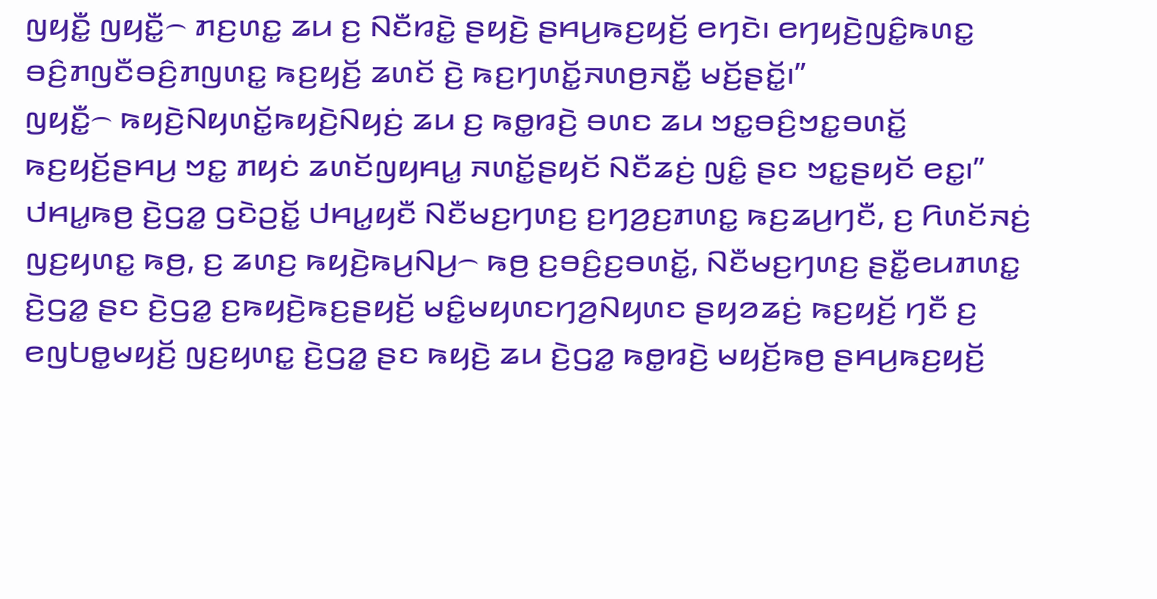ꤜꤟꤢꤪ꤭ ꤜꤟꤢꤪ꤭꤮ ꤊꤢ꤬ꤛꤢ꤭ ꤘꤣ ꤢ꤬ ꤡꤢꤪꤙꤢꤧ꤭ ꤔꤟꤢꤧ꤬ ꤔꤌꤣ꤬ꤒꤢ꤬ꤟꤢꤩ꤬ ꤕꤚꤢꤧ꤯ ꤕꤚꤟꤢꤧ꤬ꤜꤢꤨ꤭ꤒꤛꤢ꤭ ꤋꤢꤨ꤬ꤊꤜꤢꤪꤋꤢꤨ꤬ꤊꤜꤛꤢ꤭ ꤒꤢ꤬ꤟꤢꤩ꤬ ꤘꤛꤢꤩ ꤢꤧ꤬ ꤒꤢ꤬ꤚꤛꤢꤩ꤭ꤏꤛꤥ꤬ꤏꤢꤪ꤭ ꤗꤢꤩ꤬ꤔꤢꤩ꤭꤯”
ꤜꤟꤢꤪ꤭꤮ ꤒꤟꤢꤧ꤬ꤡꤟꤛꤢꤩ꤭ꤒꤟꤢꤧ꤬ꤡꤟꤢꤦ꤬ ꤘꤣ ꤢ꤬ ꤒꤥ꤭ꤙꤢꤧ꤬ ꤋꤛꤢ ꤘꤣ ꤠꤢ꤭ꤋꤢꤨ꤬ꤠꤢ꤭ꤋꤛꤢꤩ꤭ ꤒꤢ꤬ꤟꤢꤩ꤬ꤔꤌꤣ꤬ ꤠꤢ꤭ ꤊꤟꤢꤦ ꤘꤛꤢꤩꤜꤟꤌꤣ꤭ ꤏꤛꤢꤩ꤭ꤔꤟꤢꤩ ꤡꤢꤪꤘꤢꤦ꤬ ꤜꤢꤨ꤭ ꤔꤢ ꤠꤢ꤭ꤔꤟꤢꤩ ꤕꤢ꤭꤯”
ꤓꤌꤣ꤭ꤒꤥ꤬ ꤢꤧ꤬ꤞꤤ꤭ ꤞꤢꤧꤑꤢꤩ꤭ ꤓꤌꤣ꤭ꤟꤢꤪ ꤡꤢꤪꤗꤢ꤬ꤚꤛꤢ꤬ ꤢ꤬ꤚꤤ꤬ꤢ꤬ꤊꤛꤢ꤭ ꤒꤢ꤬ꤘꤣ꤬ꤚꤢꤪ, ꤢ꤬ ꤖꤛꤢꤩꤏꤢꤦ꤬ ꤜꤢ꤬ꤟꤛꤢ꤭ ꤒꤥ꤬, ꤢ꤬ ꤘꤛꤢ꤬ ꤒꤟꤢꤧ꤬ꤒꤣ꤬ꤡꤣ꤬꤮ ꤒꤥ꤬ ꤢ꤬ꤋꤢꤨ꤬ꤢ꤬ꤋꤛꤢꤩ꤭, ꤡꤢꤪꤗꤢ꤬ꤚꤛꤢ꤬ ꤔꤢꤪ꤭ꤕꤣꤊꤛꤢ꤭ ꤢꤧ꤬ꤞꤤ꤭ ꤔꤢ ꤢꤧ꤬ꤞꤤ꤭ ꤢ꤬ꤒꤟꤢꤧ꤬ꤒꤢ꤬ꤔꤟꤢꤩ꤬ ꤗꤢꤨ꤭ꤗꤟꤛꤢꤚꤤ꤬ꤡꤟꤛꤢ ꤔꤟꤤꤘꤢꤦ꤬ ꤒꤢ꤬ꤟꤢꤩ꤬ ꤚꤢꤪ ꤢ꤬ ꤕꤜꤝꤥ꤭ꤗꤟꤢꤩ꤬ ꤜꤢ꤬ꤟꤛꤢ꤭ ꤢꤧ꤬ꤞꤤ꤭ ꤔꤢ ꤒꤟꤢꤧ꤬ ꤘꤣ ꤢꤧ꤬ꤞꤤ꤭ ꤒꤥ꤭ꤙꤢꤧ꤬ ꤗꤟꤢꤩ꤬ꤒꤥ꤬ ꤔꤌꤣ꤬ꤒꤢ꤬ꤟꤢꤩ꤬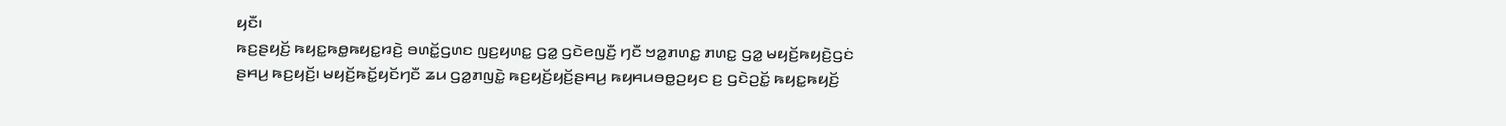ꤟꤢꤪ꤯
ꤒꤢ꤬ꤔꤟꤢꤩ꤬ ꤒꤟꤢ꤭ꤒꤥ꤭ꤒꤟꤢ꤭ꤙꤢꤧ꤬ ꤋꤛꤢꤩ꤭ꤞꤛꤢ ꤜꤢ꤬ꤟꤛꤢ꤭ ꤞꤤ꤭ ꤞꤢꤧꤕꤜꤢꤪ꤬ ꤚꤢꤪ ꤠꤤ꤭ꤊꤛꤢ꤭ ꤊꤛꤢ꤭ ꤞꤤ꤭ ꤗꤟꤢꤩ꤬ꤒꤟꤢꤧ꤬ꤞꤢꤦ ꤔꤌꤣ꤬ ꤒꤢ꤬ꤟꤢꤩ꤬꤯ ꤗꤟꤢꤩ꤬ꤒꤢꤩ꤭ꤟꤢꤩꤚꤢꤪ ꤘꤣ ꤞꤤ꤭ꤊꤜꤢꤧ꤭ ꤒꤢ꤬ꤟꤢꤩ꤬ꤟꤢꤩ꤬ꤔꤌꤣ꤬ ꤒꤟꤌꤣꤋꤥ꤭ꤑꤟꤢ ꤢ꤬ ꤞꤢꤧꤑꤢꤩ꤭ ꤒꤟꤢ꤭ꤒꤟꤢꤩ꤬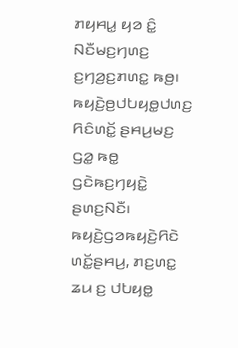ꤊꤟꤌꤣ꤭ ꤟꤤ ꤢꤨ꤭ ꤡꤢꤪꤗꤢ꤬ꤚꤛꤢ꤬ ꤢ꤬ꤚꤤ꤬ꤢ꤬ꤊꤛꤢ꤭ ꤒꤥ꤬꤯ ꤒꤟꤢꤧ꤬ꤥ꤬ꤓꤝꤟꤥ꤭ꤓꤛꤢ꤬ ꤖꤢꤨꤛꤢꤩ꤭ ꤔꤌꤣ꤬ꤗꤢ꤬ ꤞꤤ꤭ ꤒꤥ꤭ ꤞꤢꤧꤒꤢ꤬ꤚꤟꤢꤧ꤭ ꤔꤛꤢ꤬ꤡꤢꤪ꤯
ꤒꤟꤢꤧ꤬ꤞꤤꤒꤟꤢꤧ꤬ꤖꤢꤧ ꤛꤢꤩ꤭ꤔꤌꤣ꤬, ꤊꤢ꤬ꤛꤢ꤭ ꤘꤣ ꤢ꤬ ꤓꤝꤟꤥ꤭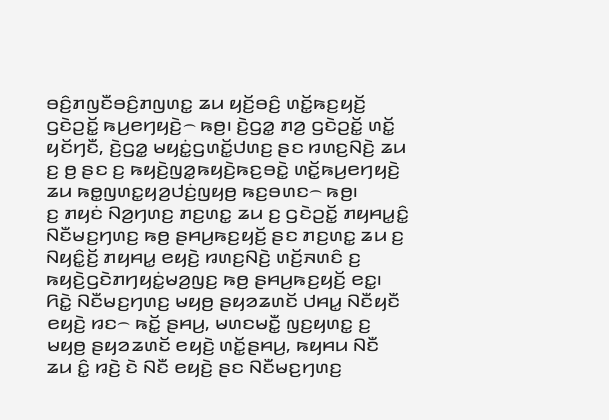ꤋꤢꤨ꤬ꤊꤜꤢꤪꤋꤢꤨ꤬ꤊꤜꤛꤢ꤭ ꤘꤣ ꤟꤢꤩ꤬ꤋꤢꤨ꤬ ꤛꤢꤩ꤭ꤒꤢ꤬ꤟꤢꤩ꤬ ꤞꤢꤧꤑꤢꤩ꤭ ꤒꤣ꤬ꤕꤚꤟꤢꤧ꤬꤮ ꤒꤥ꤬꤯ ꤢꤧ꤬ꤞꤤ꤭ ꤊꤤ꤬ ꤞꤢꤧꤑꤢꤩ꤭ ꤛꤢꤩ꤭ ꤟꤢꤩꤚꤢꤪ, ꤢꤧ꤬ꤞꤤ꤭ ꤗꤟꤢꤦ꤭ꤞꤛꤢꤩ꤭ꤓꤛꤢ꤬ ꤔꤢ ꤙꤛꤢ꤬ꤡꤢꤧ꤬ ꤘꤣ ꤢ꤬ ꤥ꤬ ꤔꤢ ꤢ꤬ ꤒꤟꤢꤧ꤬ꤜꤤ꤭ꤒꤟꤢꤧ꤬ꤒꤢ꤬ꤋꤢꤧ꤭ ꤛꤢꤩ꤭ꤒꤣ꤬ꤕꤚꤟꤢꤧ꤬ ꤘꤣ ꤒꤥ꤭ꤜꤛꤢ꤭ꤟꤤ꤬ꤓꤢꤦ꤬ꤜꤟꤥ꤬ ꤒꤢ꤬ꤋꤛꤢ꤮ ꤒꤥ꤬꤯
ꤢ꤬ ꤊꤟꤢꤦ ꤡꤤ꤬ꤚꤛꤢ꤬ ꤊꤢ꤬ꤛꤢ꤭ ꤘꤣ ꤢ꤬ ꤞꤢꤧꤑꤢꤩ꤭ ꤊꤟꤌꤣ꤭ꤢꤨ꤭ ꤡꤢꤪꤗꤢ꤬ꤚꤛꤢ꤬ ꤒꤥ꤬ ꤔꤌꤣ꤬ꤒꤢ꤬ꤟꤢꤩ꤬ ꤔꤢ ꤊꤢ꤬ꤛꤢ꤭ ꤘꤣ ꤢ꤬ ꤡꤟꤢꤨ꤭ꤢꤩ꤬ ꤊꤟꤌꤣ꤭ ꤕꤟꤢꤧ꤬ ꤙꤛꤢ꤬ꤡꤢꤧ꤬ ꤛꤢꤩ꤬ꤏꤛꤢꤨ ꤢ꤬ ꤒꤟꤢꤧ꤬ꤞꤢꤧꤊꤚꤟꤢꤦ꤭ꤗꤤ꤬ꤜꤢ꤬ ꤒꤥ꤬ ꤔꤌꤣ꤬ꤒꤢ꤬ꤟꤢꤩ꤬ ꤕꤢ꤭꤯
ꤖꤢꤧ꤭ ꤡꤢꤪꤗꤢ꤬ꤚꤛꤢ꤬ ꤗꤟꤥ꤬ ꤔꤟꤤꤘꤛꤢꤩ ꤓꤌꤣ꤭ ꤡꤢꤪꤟꤢꤪ ꤕꤟꤢꤧ꤬ ꤙꤢ꤮ ꤒꤢꤩ꤭ ꤔꤌꤣ꤬, ꤗꤛꤢꤗꤢꤪ꤭ ꤜꤢ꤬ꤟꤛꤢ꤭ ꤢ꤬ ꤗꤟꤥ꤬ ꤔꤟꤤꤘꤛꤢꤩ ꤕꤟꤢꤧ꤬ ꤛꤢꤩ꤭ꤔꤌꤣ꤬, ꤒꤟꤌꤣ ꤡꤢꤪ ꤘꤣ ꤢꤨ꤭ ꤙꤢꤧ꤬ ꤢꤧ ꤡꤢꤪ ꤕꤟꤢꤧ꤬ ꤔꤢ ꤡꤢꤪꤗꤢ꤬ꤚꤛꤢ꤬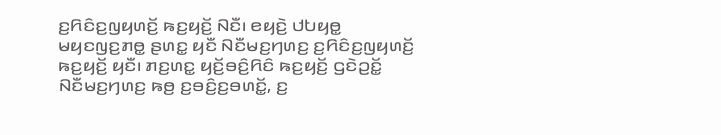ꤢ꤬ꤖꤢꤨꤢ꤬ꤜꤟꤛꤢꤩ꤬ ꤒꤢ꤬ꤟꤢꤩ꤬ ꤡꤢꤪ꤯ ꤕꤟꤢꤧ꤬ ꤓꤝꤟꤥ꤭ ꤗꤟꤢꤜꤢ꤬ꤊꤥ꤭ ꤔꤛꤢ꤭ ꤟꤢꤪ ꤡꤢꤪꤗꤢ꤬ꤚꤛꤢ꤬ ꤢ꤬ꤖꤢꤨꤢ꤬ꤜꤟꤛꤢꤩ꤬ ꤒꤢ꤬ꤟꤢꤩ꤬ ꤟꤢꤪ꤯ ꤊꤢ꤬ꤛꤢ꤭ ꤟꤢꤩ꤬ꤋꤢꤨ꤬ꤖꤢꤨ ꤒꤢ꤬ꤟꤢꤩ꤬ ꤞꤢꤧꤑꤢꤩ꤭ ꤡꤢꤪꤗꤢ꤬ꤚꤛꤢ꤬ ꤒꤥ꤬ ꤢ꤬ꤋꤢꤨ꤬ꤢ꤬ꤋꤛꤢꤩ꤭, ꤢ꤬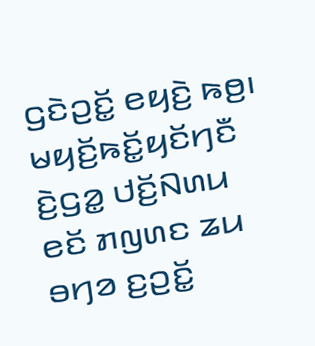ꤞꤢꤧꤑꤢꤩ꤭ ꤕꤟꤢꤧ꤬ ꤒꤥ꤬꤯
ꤗꤟꤢꤩ꤬ꤒꤢꤩ꤭ꤟꤢꤩꤚꤢꤪ ꤢꤧ꤬ꤞꤤ꤭ ꤓꤢꤩ꤬ꤡꤛꤣ ꤕꤢꤩ ꤊꤜꤛꤢ ꤘꤣ ꤋꤚꤤ ꤢ꤬ꤑꤢꤩ꤭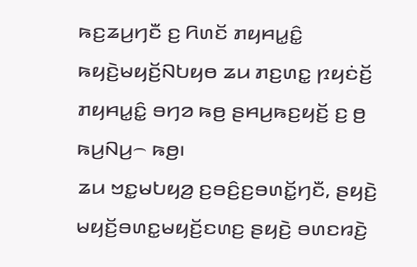ꤒꤢ꤬ꤘꤣ꤬ꤚꤢꤪ ꤢ꤬ ꤖꤛꤢꤩ ꤊꤟꤌꤣ꤭ꤢꤨ꤭ ꤒꤟꤢꤧ꤬ꤗꤟꤢꤩ꤬ꤡꤝꤟꤥ ꤘꤣ ꤊꤢ꤬ꤛꤢ꤭ ꤐꤟꤢꤦꤢꤩ꤬ ꤊꤟꤌꤣ꤭ꤢꤨ꤭ ꤋꤚꤤ ꤒꤥ꤬ ꤔꤌꤣ꤬ꤒꤢ꤬ꤟꤢꤩ꤬ ꤢ꤬ ꤥ꤬ ꤒꤣ꤬ꤡꤣ꤬꤮ ꤒꤥ꤬꤯
ꤘꤣ ꤠꤢ꤭ꤗꤝꤟꤤ꤬ ꤢ꤬ꤋꤢꤨ꤬ꤢ꤬ꤋꤛꤢꤩ꤭ꤚꤢꤪ, ꤔꤟꤢꤧ꤬ ꤗꤟꤢꤩ꤬ꤋꤛꤢ꤭ꤗꤟꤢꤩ꤬ꤢꤛꤢ꤬ ꤔꤟꤢꤧ꤬ ꤋꤛꤢꤙꤢꤧ꤬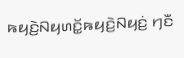ꤒꤟꤢꤧ꤬ꤡꤟꤛꤢꤩ꤭ꤒꤟꤢꤧ꤬ꤡꤟꤢꤦ꤬ ꤚꤢꤪ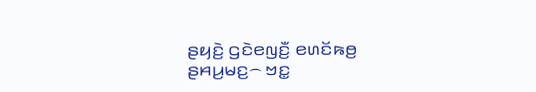ꤔꤟꤢꤧ꤬ ꤞꤢꤧꤕꤜꤢꤪ꤬ ꤕꤛꤢꤩꤒꤥ꤬ ꤔꤌꤣ꤬ꤗꤢ꤬꤮ ꤠꤢ꤭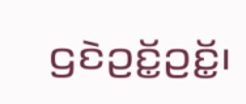ꤞꤢꤧꤑꤢꤩ꤭ꤑꤢꤩ꤭꤯